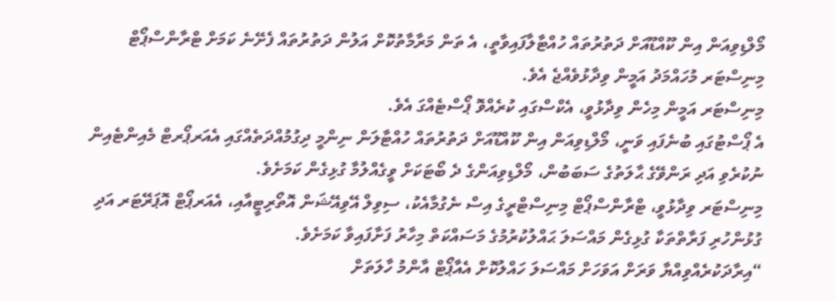މޯލްޑިވިއަން އިން ކޫއްޑޫއަށް ދަތުރުތައް ހުއްޓާލާފައިވާތީ، އެ ތަން މަރާމާތުކޮށް އަލުން ދަތުރުތައް ފެށޭނެ ކަމަށް ޓްރާންސްޕޯޓް މިނިސްޓަރ މުހައްމަދު އަމީން ވިދާޅުވެއްޖެ އެވެ.
މިނިސްޓަރ އަމީން މިހެން ވިދާޅުވީ، އެކްސްގައި ކުރެއްވޮ ޕޯސްޓެއްގަ އެވެ.
އެ ޕޯސްޓުގައި ބުނެފައި ވަނީ، މޯލްޑިވިއަން އިން ކޫއްޑޫއަށް ދަތުރުތައް ހުއްޓާލަން ނިންމީ ދިގުމުއްދަތެއްގައި އެއަރޕޯރޓް މެއިންޓެއިން ނުކުރެވި އަދި ރަންވޭގެ ޙާލަތުގެ ސަބަބުން، މޯލްޑިވިއަންގެ ދެ ބޯޓަކަށް ވީގެއްލުމާ ގުޅިގެން ކަމަށެވެ.
މިނިސްޓަރ ވިދާޅުވީ، ޓްރާންސްޕޯޓް މިނިސްޓްރީގެ އިސް ނެގުމާއެކު، ސިވިލް އޭވިއޭޝަން އޮތޯރިޓީއާއި، އެއަރޕޯޓް އޮޕަރޭޓަރ އަދި ގުޅުންހުރި ފަރާތްތަކާ ގުޅިގެން މައްސަލަ ޙައްލުކުރުމުގެ މަސައްކަތް މިހާރު ފަށާފައިވާ ކަމަށެވެ.
“އިރާދަކުރެއްވިއްޔާ ވަރަށް އަވަހަށް މައްސަލަ ހައްލުކޮށް އެއާޕޯޓް އާންމު ހާލަތަށް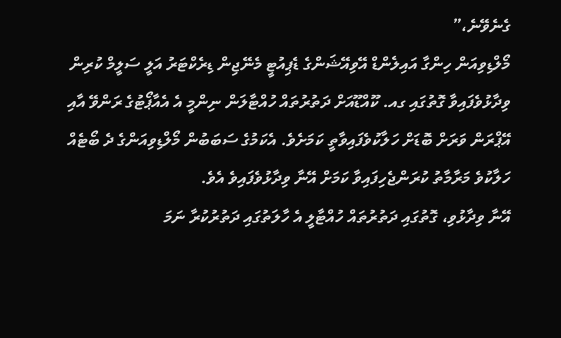ގެނެވޭނެ،”
މޯލްޑިވިއަން ހިންގާ އައިލެންޑް އޭވިއޭޝަންގެ ޑެޕިއުޓީ މެނޭޖިން ޑިރެކްޓަރު އަލީ ސަލީމް ކުރިން ވިދާޅުވެފައިވާ ގޮތުގައި ގއ. ކޫއްޑޫއަށް ދަތުރުތައް ހުއްޓާލަން ނިންމީ އެ އެއާޕޯޓުގެ ރަންވޭ އާއި އޭޕްރަން ވަރަށް ބޮޑަށް ހަލާކުވެފައިވާތީ ކަމަށެވެ. އެކަމުގެ ސަބަބުން މޯލްޑިވިއަންގެ ދެ ބޯޓެއް ހަލާކުވެ މަރާމާތު ކުރަންޖެހިފައިވާ ކަމަށް އޭނާ ވިދާޅުވެފައިވެ އެވެ.
އޭނާ ވިދާޅުވި، ގޮތުގައި ދަތުރުތައް ހުއްޓާލީ އެ ހާލަތުގައި ދަތުރުކުރާ ނަމަ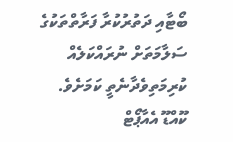ބޯޓާއި ދަތުރުކުރާ ފަރާތްތަކުގެ ސަލާމަތަށް ނުރައްކަލެއް ކުރިމަތިވެދާނެތީ ކަމަށެވެ.
ކޫއްޑޫ އެއާޕޯޓް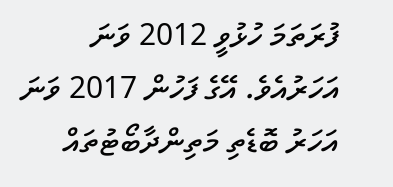ފުރަތަމަ ހުޅުވީ 2012 ވަނަ އަހަރުއެވެ. އޭގެ ފަހުން 2017 ވަނަ އަހަރު ބޮޑެތި މަތިންދާބޯޓުތައް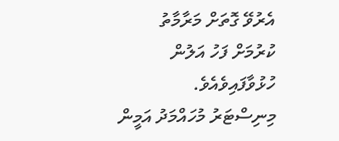އެރުވޭ ގޮތަށް މަރާމާތު ކުރުމަށް ފަހު އަލުން ހުޅުވާފައިވެއެވެ.
މިނިސްޓަރު މުހައްމަދު އަމީން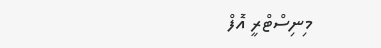މިނިސްޓްރީ އޮފް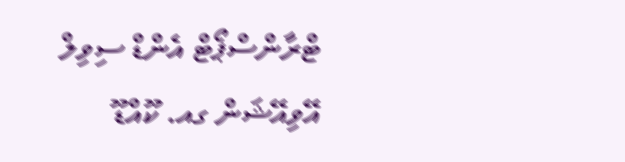ޓްރާންސްޕޯޓް އެންޑް ސިވިލް އޭވިއޭޝަން ގއ. ކޫއްޑޫ